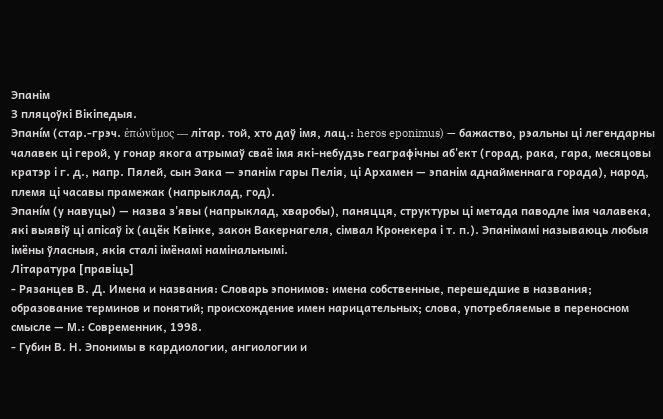Эпанім
З пляцоўкі Вікіпедыя.
Эпані́м (стар.-грэч. ἐπώνῠμος — літар. той, хто даў імя, лац.: heros eponimus) — бажаство, рэальны ці легендарны чалавек ці герой, у гонар якога атрымаў сваё імя які-небудзь геаграфічны аб'ект (горад, рака, гара, месяцовы кратэр і г. д., напр. Пялей, сын Эака — эпанім гары Пелія, ці Архамен — эпанім аднайменнага горада), народ, племя ці часавы прамежак (напрыклад, год).
Эпані́м (у навуцы) — назва з'явы (напрыклад, хваробы), паняцця, структуры ці метада паводле імя чалавека, які выявіў ці апісаў іх (ацёк Квінке, закон Вакернагеля, сімвал Кронекера і т. п.). Эпанімамі называюць любыя імёны ўласныя, якія сталі імёнамі намінальнымі.
Літаратура [правіць]
- Рязанцев В. Д. Имена и названия: Словарь эпонимов: имена собственные, перешедшие в названия; образование терминов и понятий; происхождение имен нарицательных; слова, употребляемые в переносном смысле — М.: Современник, 1998.
- Губин В. Н. Эпонимы в кардиологии, ангиологии и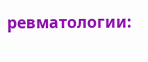ревматологии: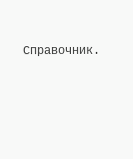Справочник.